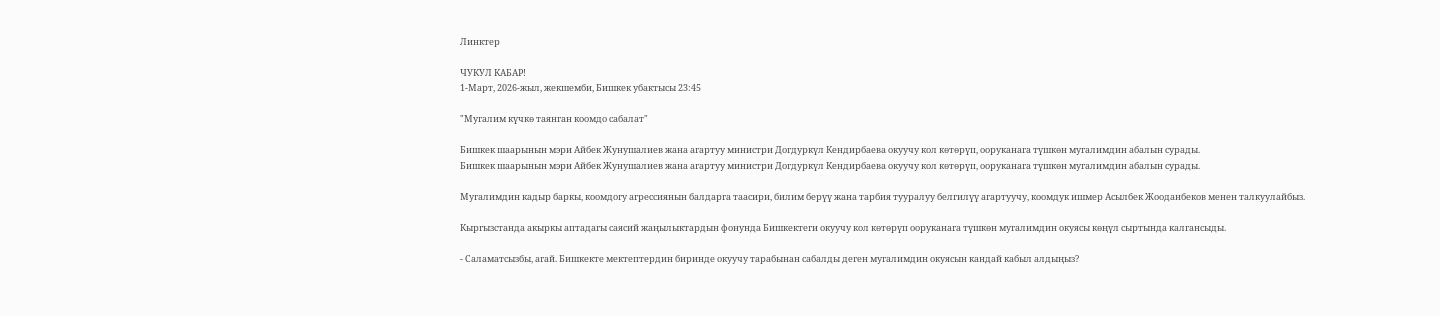Линктер

ЧУКУЛ КАБАР!
1-Март, 2026-жыл, жекшемби, Бишкек убактысы 23:45

"Мугалим күчкө таянган коомдо сабалат"

Бишкек шаарынын мэри Айбек Жунушалиев жана агартуу министри Догдуркүл Кендирбаева окуучу кол көтөрүп, ооруканага түшкөн мугалимдин абалын сурады.
Бишкек шаарынын мэри Айбек Жунушалиев жана агартуу министри Догдуркүл Кендирбаева окуучу кол көтөрүп, ооруканага түшкөн мугалимдин абалын сурады.

Мугалимдин кадыр баркы, коомдогу агрессиянын балдарга таасири, билим берүү жана тарбия тууралуу белгилүү агартуучу, коомдук ишмер Асылбек Жооданбеков менен талкуулайбыз.

Кыргызстанда акыркы аптадагы саясий жаңылыктардын фонунда Бишкектеги окуучу кол көтөрүп ооруканага түшкөн мугалимдин окуясы көңүл сыртында калгансыды.

- Саламатсызбы, агай. Бишкекте мектептердин биринде окуучу тарабынан сабалды деген мугалимдин окуясын кандай кабыл алдыңыз?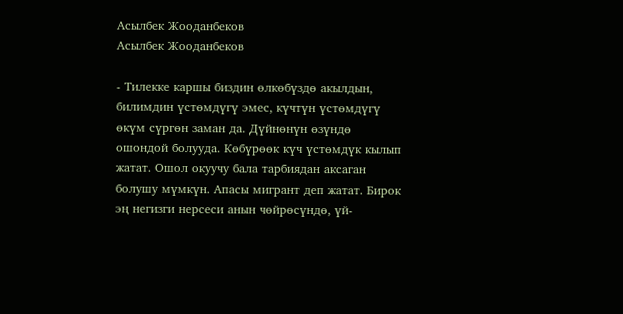Асылбек Жооданбеков
Асылбек Жооданбеков

- Тилекке каршы биздин өлкөбүздө акылдын, билимдин үстөмдүгү эмес, күчтүн үстөмдүгү өкүм сүргөн заман да. Дүйнөнүн өзүндө ошондой болууда. Көбүрөөк күч үстөмдүк кылып жатат. Ошол окуучу бала тарбиядан аксаган болушу мүмкүн. Апасы мигрант деп жатат. Бирок эң негизги нерсеси анын чөйрөсүндө, үй-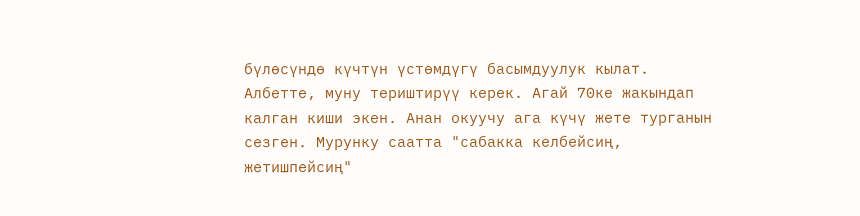бүлөсүндө күчтүн үстөмдүгү басымдуулук кылат. Албетте, муну териштирүү керек. Агай 70ке жакындап калган киши экен. Анан окуучу ага күчү жете турганын сезген. Мурунку саатта "сабакка келбейсиң, жетишпейсиң"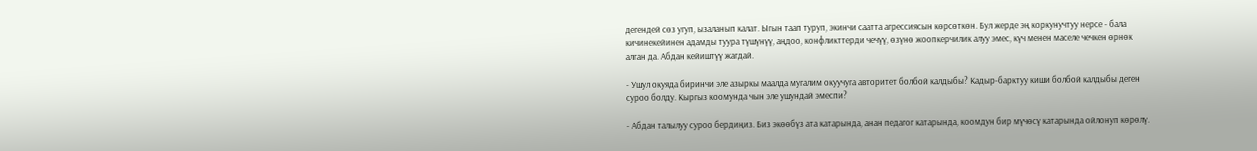дегендей сөз угуп, ызаланып калат. Ыгын таап туруп, экинчи саатта агрессиясын көрсөткөн. Бул жерде эң коркунучтуу нерсе - бала кичинекейинен адамды туура түшүнүү, аңдоо, конфликттерди чечүү, өзүнө жоопкерчилик алуу эмес, күч менен маселе чечкен өрнөк алган да. Абдан кейиштүү жагдай.

- Ушул окуяда биринчи эле азыркы маалда мугалим окуучуга авторитет болбой калдыбы? Кадыр-барктуу киши болбой калдыбы деген суроо болду. Кыргыз коомунда чын эле ушундай эмеспи?

- Абдан талылуу суроо бердиңиз. Биз экөөбүз ата катарында, анан педагог катарында, коомдун бир мүчөсү катарында ойлонуп көрөлү.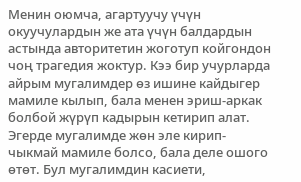Менин оюмча, агартуучу үчүн окуучулардын же ата үчүн балдардын астында авторитетин жоготуп койгондон чоң трагедия жоктур. Кээ бир учурларда айрым мугалимдер өз ишине кайдыгер мамиле кылып, бала менен эриш-аркак болбой жүрүп кадырын кетирип алат. Эгерде мугалимде жөн эле кирип-чыкмай мамиле болсо, бала деле ошого өтөт. Бул мугалимдин касиети,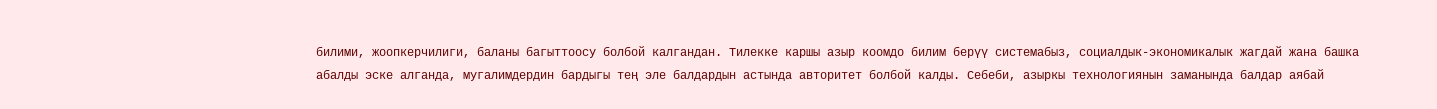билими, жоопкерчилиги, баланы багыттоосу болбой калгандан. Тилекке каршы азыр коомдо билим берүү системабыз, социалдык-экономикалык жагдай жана башка абалды эске алганда, мугалимдердин бардыгы тең эле балдардын астында авторитет болбой калды. Себеби, азыркы технологиянын заманында балдар аябай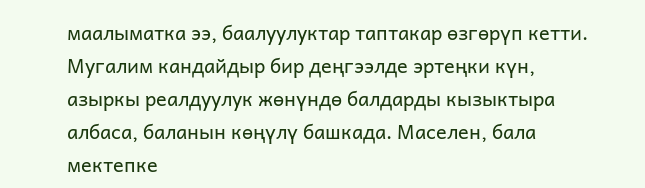маалыматка ээ, баалуулуктар таптакар өзгөрүп кетти. Мугалим кандайдыр бир деңгээлде эртеңки күн, азыркы реалдуулук жөнүндө балдарды кызыктыра албаса, баланын көңүлү башкада. Маселен, бала мектепке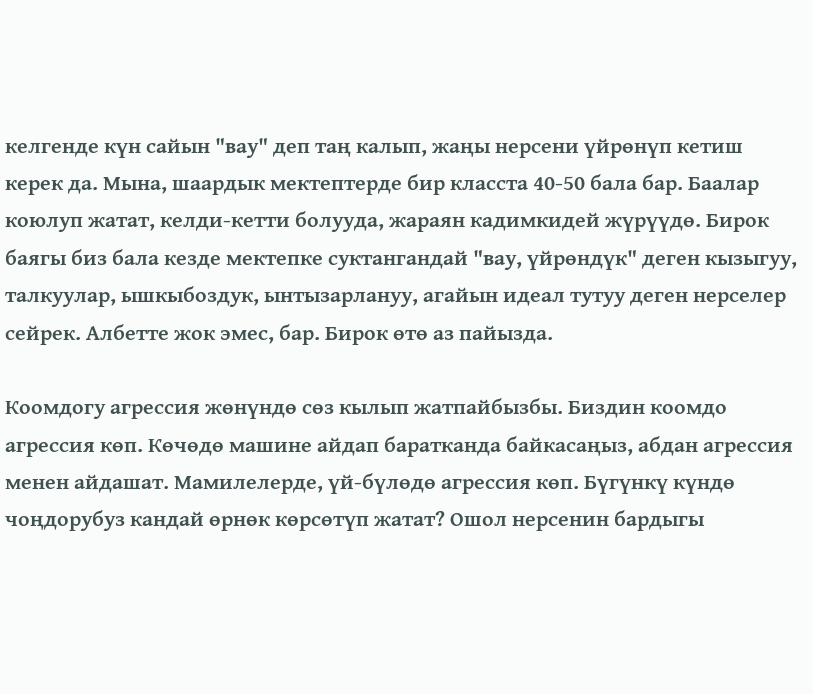келгенде күн сайын "вау" деп таң калып, жаңы нерсени үйрөнүп кетиш керек да. Мына, шаардык мектептерде бир класста 40-50 бала бар. Баалар коюлуп жатат, келди-кетти болууда, жараян кадимкидей жүрүүдө. Бирок баягы биз бала кезде мектепке суктангандай "вау, үйрөндүк" деген кызыгуу, талкуулар, ышкыбоздук, ынтызарлануу, агайын идеал тутуу деген нерселер сейрек. Албетте жок эмес, бар. Бирок өтө аз пайызда.

Коомдогу агрессия жөнүндө сөз кылып жатпайбызбы. Биздин коомдо агрессия көп. Көчөдө машине айдап баратканда байкасаңыз, абдан агрессия менен айдашат. Мамилелерде, үй-бүлөдө агрессия көп. Бүгүнкү күндө чоңдорубуз кандай өрнөк көрсөтүп жатат? Ошол нерсенин бардыгы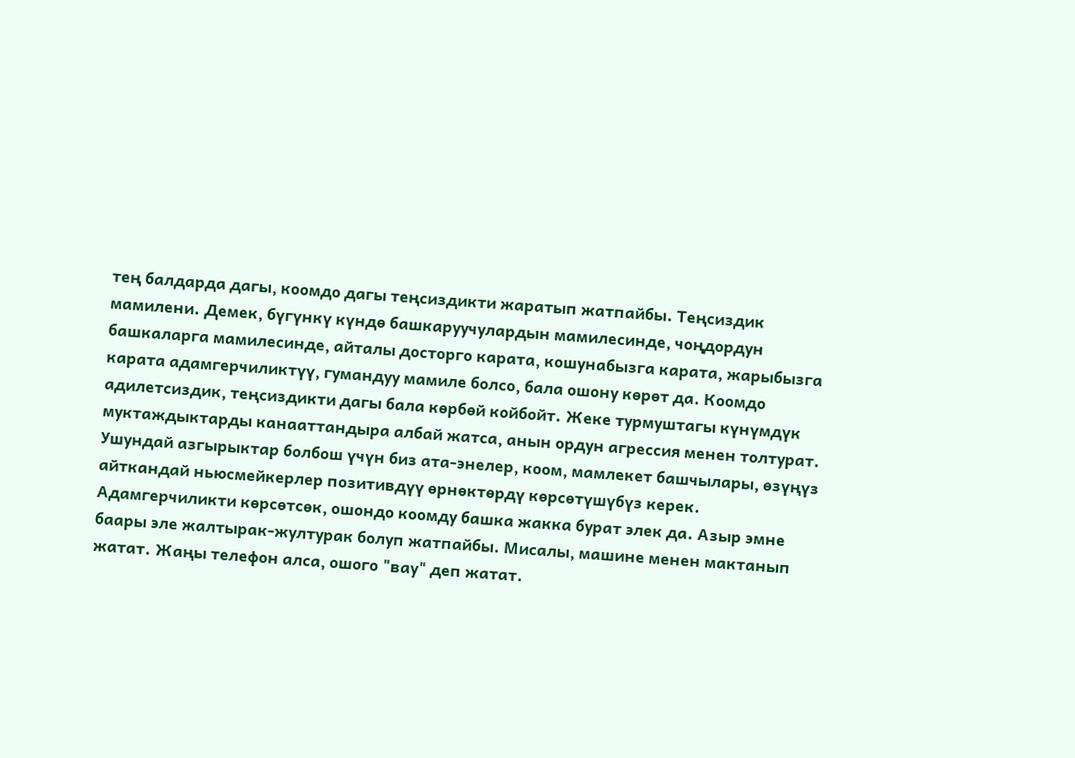тең балдарда дагы, коомдо дагы теңсиздикти жаратып жатпайбы. Теңсиздик мамилени. Демек, бүгүнкү күндө башкаруучулардын мамилесинде, чоңдордун башкаларга мамилесинде, айталы досторго карата, кошунабызга карата, жарыбызга карата адамгерчиликтүү, гумандуу мамиле болсо, бала ошону көрөт да. Коомдо адилетсиздик, теңсиздикти дагы бала көрбөй койбойт. Жеке турмуштагы күнүмдүк муктаждыктарды канааттандыра албай жатса, анын ордун агрессия менен толтурат. Ушундай азгырыктар болбош үчүн биз ата-энелер, коом, мамлекет башчылары, өзүңүз айткандай ньюсмейкерлер позитивдүү өрнөктөрдү көрсөтүшүбүз керек. Адамгерчиликти көрсөтсөк, ошондо коомду башка жакка бурат элек да. Азыр эмне баары эле жалтырак-жултурак болуп жатпайбы. Мисалы, машине менен мактанып жатат. Жаңы телефон алса, ошого "вау" деп жатат.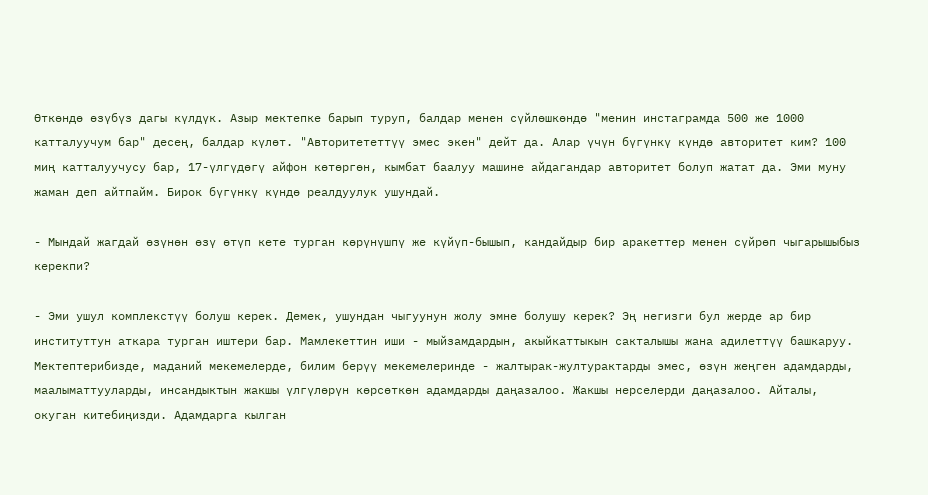Өткөндө өзүбүз дагы күлдүк. Азыр мектепке барып туруп, балдар менен сүйлөшкөндө "менин инстаграмда 500 же 1000 катталуучум бар" десең, балдар күлөт. "Авторитететтүү эмес экен" дейт да. Алар үчүн бүгүнкү күндө авторитет ким? 100 миң катталуучусу бар, 17-үлгүдөгү айфон көтөргөн, кымбат баалуу машине айдагандар авторитет болуп жатат да. Эми муну жаман деп айтпайм. Бирок бүгүнкү күндө реалдуулук ушундай.

- Мындай жагдай өзүнөн өзү өтүп кете турган көрүнүшпү же күйүп-бышып, кандайдыр бир аракеттер менен сүйрөп чыгарышыбыз керекпи?

- Эми ушул комплекстүү болуш керек. Демек, ушундан чыгуунун жолу эмне болушу керек? Эң негизги бул жерде ар бир институттун аткара турган иштери бар. Мамлекеттин иши - мыйзамдардын, акыйкаттыкын сакталышы жана адилеттүү башкаруу. Мектептерибизде, маданий мекемелерде, билим берүү мекемелеринде - жалтырак-жултурактарды эмес, өзүн жеңген адамдарды, маалыматтууларды, инсандыктын жакшы үлгүлөрүн көрсөткөн адамдарды даңазалоо. Жакшы нерселерди даңазалоо. Айталы, окуган китебиңизди. Адамдарга кылган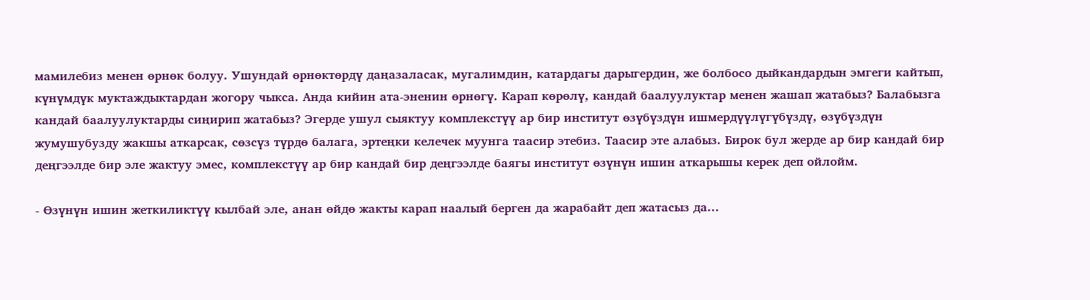мамилебиз менен өрнөк болуу. Ушундай өрнөктөрдү даңазаласак, мугалимдин, катардагы дарыгердин, же болбосо дыйкандардын эмгеги кайтып, күнүмдүк муктаждыктардан жогору чыкса. Анда кийин ата-эненин өрнөгү. Карап көрөлү, кандай баалуулуктар менен жашап жатабыз? Балабызга кандай баалуулуктарды сиңирип жатабыз? Эгерде ушул сыяктуу комплекстүү ар бир институт өзүбүздүн ишмердүүлүгүбүздү, өзүбүздүн жумушубузду жакшы аткарсак, сөзсүз түрдө балага, эртеңки келечек муунга таасир этебиз. Таасир эте алабыз. Бирок бул жерде ар бир кандай бир деңгээлде бир эле жактуу эмес, комплекстүү ар бир кандай бир деңгээлде баягы институт өзүнүн ишин аткарышы керек деп ойлойм.

- Өзүнүн ишин жеткиликтүү кылбай эле, анан өйдө жакты карап наалый берген да жарабайт деп жатасыз да...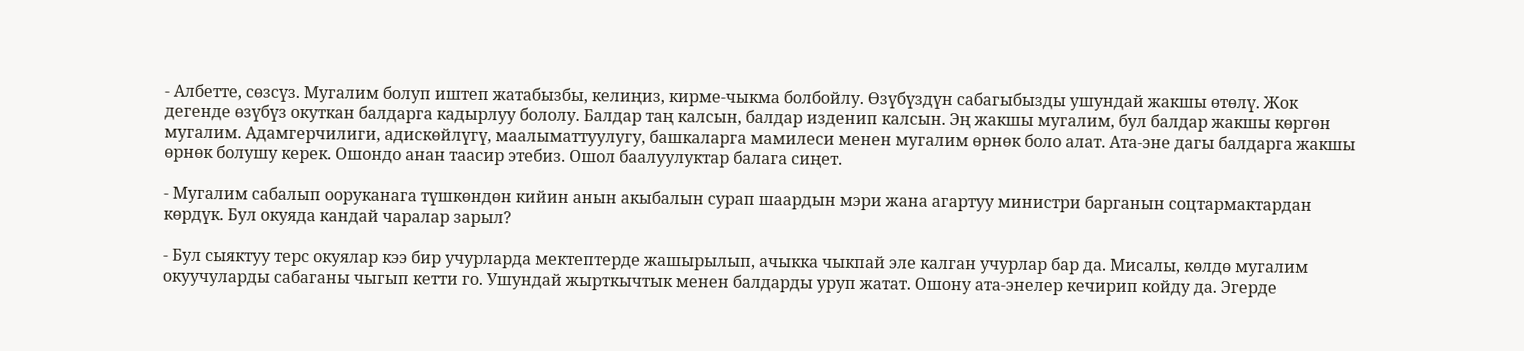- Албетте, сөзсүз. Мугалим болуп иштеп жатабызбы, келиңиз, кирме-чыкма болбойлу. Өзүбүздүн сабагыбызды ушундай жакшы өтөлү. Жок дегенде өзүбүз окуткан балдарга кадырлуу бололу. Балдар таң калсын, балдар изденип калсын. Эң жакшы мугалим, бул балдар жакшы көргөн мугалим. Адамгерчилиги, адискөйлүгү, маалыматтуулугу, башкаларга мамилеси менен мугалим өрнөк боло алат. Ата-эне дагы балдарга жакшы өрнөк болушу керек. Ошондо анан таасир этебиз. Ошол баалуулуктар балага сиңет.

- Мугалим сабалып ооруканага түшкөндөн кийин анын акыбалын сурап шаардын мэри жана агартуу министри барганын соцтармактардан көрдүк. Бул окуяда кандай чаралар зарыл?

- Бул сыяктуу терс окуялар кээ бир учурларда мектептерде жашырылып, ачыкка чыкпай эле калган учурлар бар да. Мисалы, көлдө мугалим окуучуларды сабаганы чыгып кетти го. Ушундай жырткычтык менен балдарды уруп жатат. Ошону ата-энелер кечирип койду да. Эгерде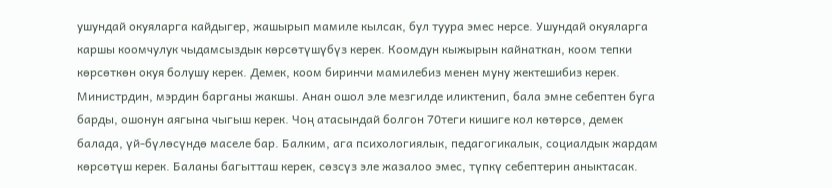ушундай окуяларга кайдыгер, жашырып мамиле кылсак, бул туура эмес нерсе. Ушундай окуяларга каршы коомчулук чыдамсыздык көрсөтүшүбүз керек. Коомдун кыжырын кайнаткан, коом тепки көрсөткөн окуя болушу керек. Демек, коом биринчи мамилебиз менен муну жектешибиз керек. Министрдин, мэрдин барганы жакшы. Анан ошол эле мезгилде иликтенип, бала эмне себептен буга барды, ошонун аягына чыгыш керек. Чоң атасындай болгон 70теги кишиге кол көтөрсө, демек балада, үй-бүлөсүндө маселе бар. Балким, ага психологиялык, педагогикалык, социалдык жардам көрсөтүш керек. Баланы багытташ керек, сөзсүз эле жазалоо эмес, түпкү себептерин аныктасак.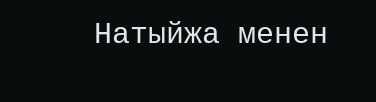Натыйжа менен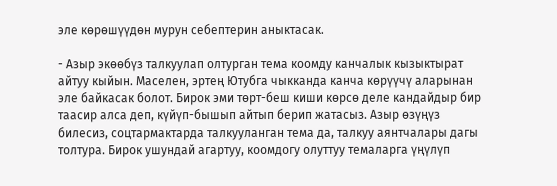эле көрөшүүдөн мурун себептерин аныктасак.

- Азыр экөөбүз талкуулап олтурган тема коомду канчалык кызыктырат айтуу кыйын. Маселен, эртең Ютубга чыкканда канча көрүүчү аларынан эле байкасак болот. Бирок эми төрт-беш киши көрсө деле кандайдыр бир таасир алса деп, күйүп-бышып айтып берип жатасыз. Азыр өзүңүз билесиз, соцтармактарда талкууланган тема да, талкуу аянтчалары дагы толтура. Бирок ушундай агартуу, коомдогу олуттуу темаларга үңүлүп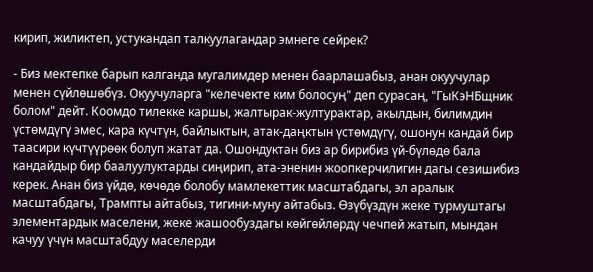кирип, жиликтеп, устукандап талкуулагандар эмнеге сейрек?

- Биз мектепке барып калганда мугалимдер менен баарлашабыз, анан окуучулар менен сүйлөшөбүз. Окуучуларга "келечекте ким болосуң" деп сурасаң, "ГыКэНБщник болом" дейт. Коомдо тилекке каршы, жалтырак-жултурактар, акылдын, билимдин үстөмдүгү эмес, кара күчтүн, байлыктын, атак-даңктын үстөмдүгү, ошонун кандай бир таасири күчтүүрөөк болуп жатат да. Ошондуктан биз ар бирибиз үй-бүлөдө бала кандайдыр бир баалуулуктарды сиңирип, ата-эненин жоопкерчилигин дагы сезишибиз керек. Анан биз үйдө, көчөдө болобу мамлекеттик масштабдагы, эл аралык масштабдагы, Трампты айтабыз, тигини-муну айтабыз. Өзүбүздүн жеке турмуштагы элементардык маселени, жеке жашообуздагы көйгөйлөрдү чечпей жатып, мындан качуу үчүн масштабдуу маселерди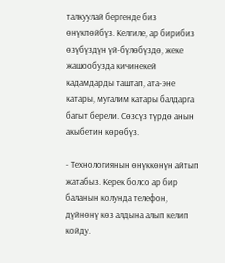талкуулай бергенде биз өнүкпөйбүз. Келгиле, ар бирибиз өзүбүздүн үй-бүлөбүздө, жеке жашообузда кичинекей кадамдарды таштап, ата-эне катары, мугалим катары балдарга багыт берели. Сөзсүз түрдө анын акыбетин көрөбүз.

- Технологиянын өнүккөнүн айтып жатабыз. Керек болсо ар бир баланын колунда телефон, дүйнөнү көз алдына алып келип койду.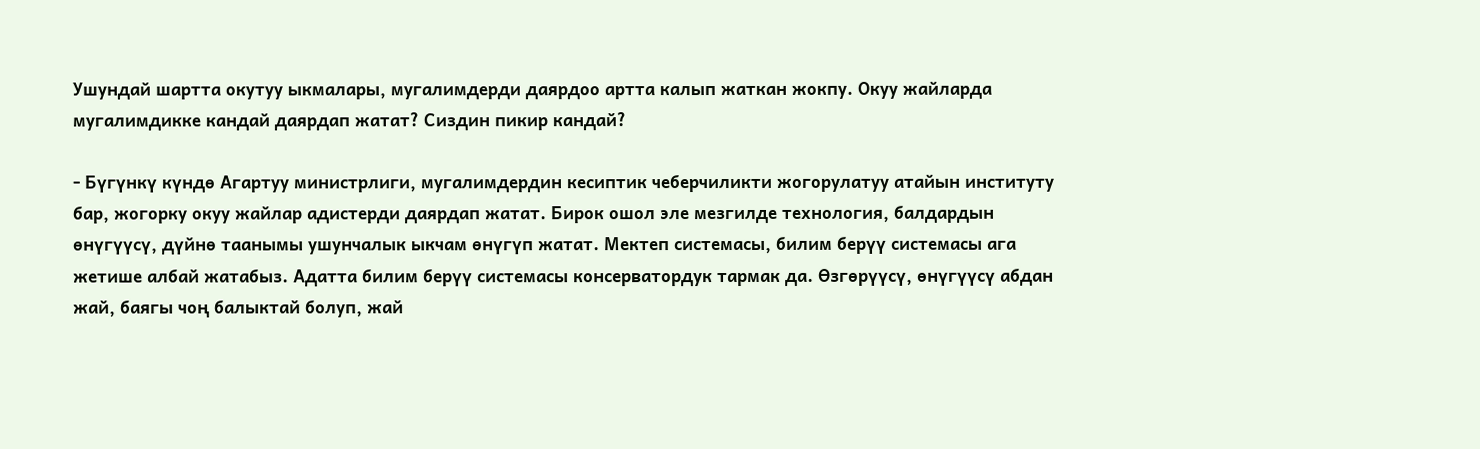Ушундай шартта окутуу ыкмалары, мугалимдерди даярдоо артта калып жаткан жокпу. Окуу жайларда мугалимдикке кандай даярдап жатат? Сиздин пикир кандай?

- Бүгүнкү күндө Агартуу министрлиги, мугалимдердин кесиптик чеберчиликти жогорулатуу атайын институту бар, жогорку окуу жайлар адистерди даярдап жатат. Бирок ошол эле мезгилде технология, балдардын өнүгүүсү, дүйнө таанымы ушунчалык ыкчам өнүгүп жатат. Мектеп системасы, билим берүү системасы ага жетише албай жатабыз. Адатта билим берүү системасы консерватордук тармак да. Өзгөрүүсү, өнүгүүсү абдан жай, баягы чоң балыктай болуп, жай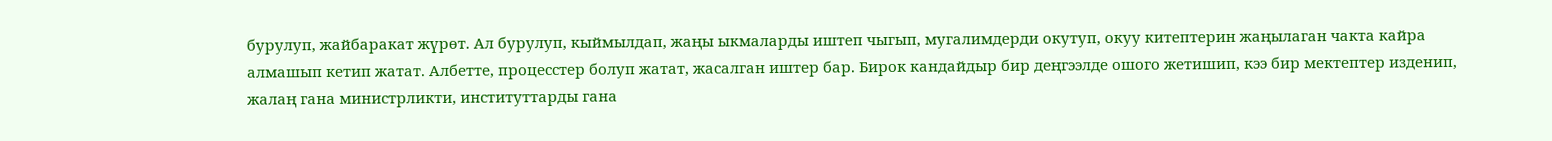бурулуп, жайбаракат жүрөт. Ал бурулуп, кыймылдап, жаңы ыкмаларды иштеп чыгып, мугалимдерди окутуп, окуу китептерин жаңылаган чакта кайра алмашып кетип жатат. Албетте, процесстер болуп жатат, жасалган иштер бар. Бирок кандайдыр бир деңгээлде ошого жетишип, кээ бир мектептер изденип, жалаң гана министрликти, институттарды гана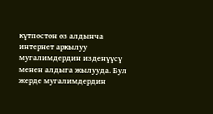күтпөстөн өз алдынча интернет аркылуу мугалимдердин изденүүсү менен алдыга жылууда. Бул жерде мугалимдердин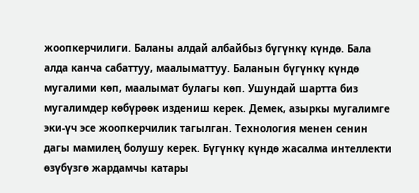жоопкерчилиги. Баланы алдай албайбыз бүгүнкү күндө. Бала алда канча сабаттуу, маалыматтуу. Баланын бүгүнкү күндө мугалими көп, маалымат булагы көп. Ушундай шартта биз мугалимдер көбүрөөк издениш керек. Демек, азыркы мугалимге эки-үч эсе жоопкерчилик тагылган. Технология менен сенин дагы мамилең болушу керек. Бүгүнкү күндө жасалма интеллекти өзүбүзгө жардамчы катары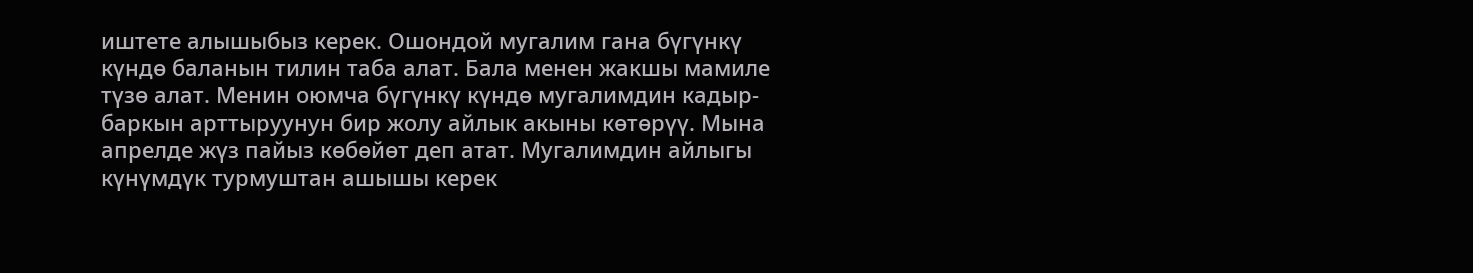иштете алышыбыз керек. Ошондой мугалим гана бүгүнкү күндө баланын тилин таба алат. Бала менен жакшы мамиле түзө алат. Менин оюмча бүгүнкү күндө мугалимдин кадыр-баркын арттыруунун бир жолу айлык акыны көтөрүү. Мына апрелде жүз пайыз көбөйөт деп атат. Мугалимдин айлыгы күнүмдүк турмуштан ашышы керек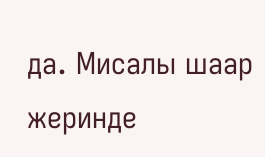да. Мисалы шаар жеринде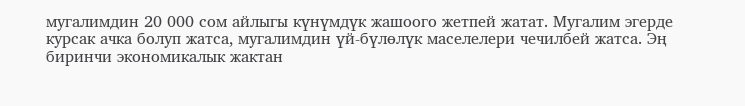мугалимдин 20 000 сом айлыгы күнүмдүк жашоого жетпей жатат. Мугалим эгерде курсак ачка болуп жатса, мугалимдин үй-бүлөлүк маселелери чечилбей жатса. Эң биринчи экономикалык жактан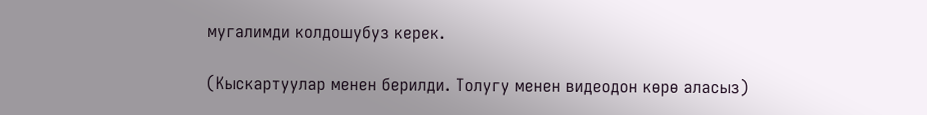мугалимди колдошубуз керек.

(Кыскартуулар менен берилди. Толугу менен видеодон көрө аласыз)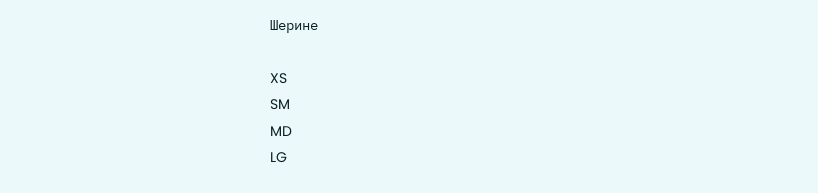Шерине

XS
SM
MD
LG